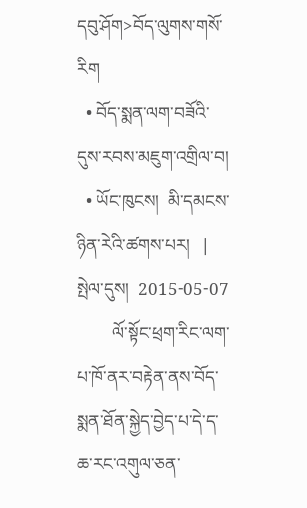དབུ་ཤོག>བོད་ལུགས་གསོ་རིག
  • བོད་སྨན་ལག་བཟོའི་དུས་རབས་མཇུག་འགྲིལ་བ།
  • ཡོང་ཁུངས།  མི་དམངས་ཉིན་རེའི་ཚགས་པར།   |     སྤེལ་དུས།  2015-05-07
        ལོ་སྟོང་ཕྲག་རིང་ལག་པ་ཁོ་ནར་བརྟེན་ནས་བོད་སྨན་ཐོན་སྐྱེད་བྱེད་པ་དེ་ད་ཆ་རང་འགུལ་ཅན་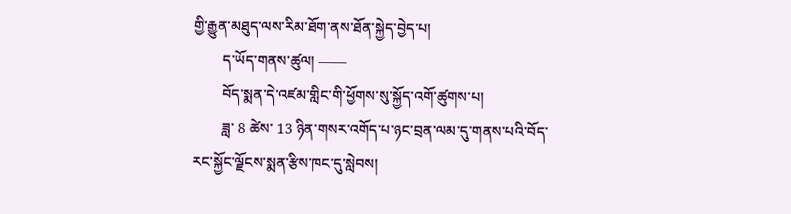གྱི་རྒྱུན་མཐུད་ལས་རིམ་ཐོག་ནས་ཐོན་སྐྱེད་བྱེད་པ།
        ད་ཡོད་གནས་ཚུལ། ——
        བོད་སྨན་དེ་འཛམ་གླིང་གི་ཕྱོགས་སུ་སྐྱོད་འགོ་ཚུགས་པ།
        ཟླ་ 8 ཚེས་ 13 ཉིན་གསར་འགོད་པ་ཉང་བྲན་ལམ་དུ་གནས་པའི་བོད་རང་སྐྱོང་ལྗོངས་སྨན་རྩིས་ཁང་དུ་སླེབས།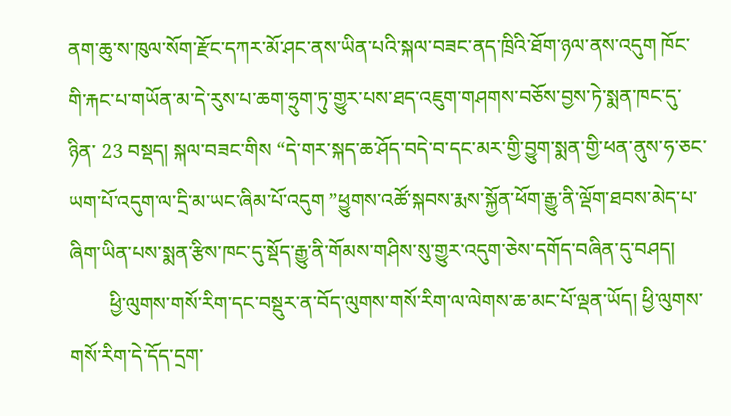ནག་ཆུ་ས་ཁུལ་སོག་རྫོང་དཀར་མོ་ཤང་ནས་ཡིན་པའི་སྐལ་བཟང་ནད་ཁྲིའི་ཐོག་ཉལ་ནས་འདུག ཁོང་གི་རྐང་པ་གཡོན་མ་དེ་རུས་པ་ཆག་ཧྲུག་ཏུ་གྱུར་པས་ཐད་འཇུག་གཤགས་བཅོས་བྱས་ཏེ་སྨན་ཁང་དུ་ཉིན་ 23 བསྡད། སྐལ་བཟང་གིས “དེ་གར་སྐད་ཆ་ཤོད་བདེ་བ་དང་མར་གྱི་བྱུག་སྨན་གྱི་ཕན་ནུས་ཧ་ཅང་ཡག་པོ་འདུག་ལ་དྲི་མ་ཡང་ཞིམ་པོ་འདུག ”ཕྱུགས་འཚོ་སྐབས་རྨས་སྐྱོན་ཕོག་རྒྱུ་ནི་ལྡོག་ཐབས་མེད་པ་ཞིག་ཡིན་པས་སྨན་རྩིས་ཁང་དུ་སྡོད་རྒྱུ་ནི་གོམས་གཤིས་སུ་གྱུར་འདུག་ཅེས་དགོད་བཞིན་དུ་བཤད།
        ཕྱི་ལུགས་གསོ་རིག་དང་བསྡུར་ན་བོད་ལུགས་གསོ་རིག་ལ་ལེགས་ཆ་མང་པོ་ལྡན་ཡོད། ཕྱི་ལུགས་གསོ་རིག་དེ་དོད་དྲག་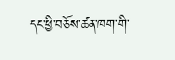དང་ཕྱི་བཅོས་ཚན་ཁག་གི་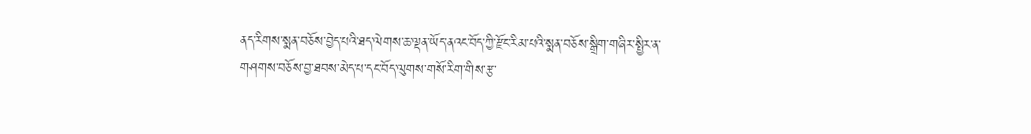ནད་རིགས་སྨན་བཅོས་བྱེད་པའི་ཐད་ལེགས་ཆ་ལྡན་ཡོད་ནའང་བོད་ཀྱི་རྫོང་རིམ་པའི་སྨན་བཅོས་སྒྲིག་གཞིར་སྤྱིར་ན་གཤགས་བཅོས་བྱ་ཐབས་མེད་པ་དང་བོད་ལུགས་གསོ་རིག་གིས་རྩ་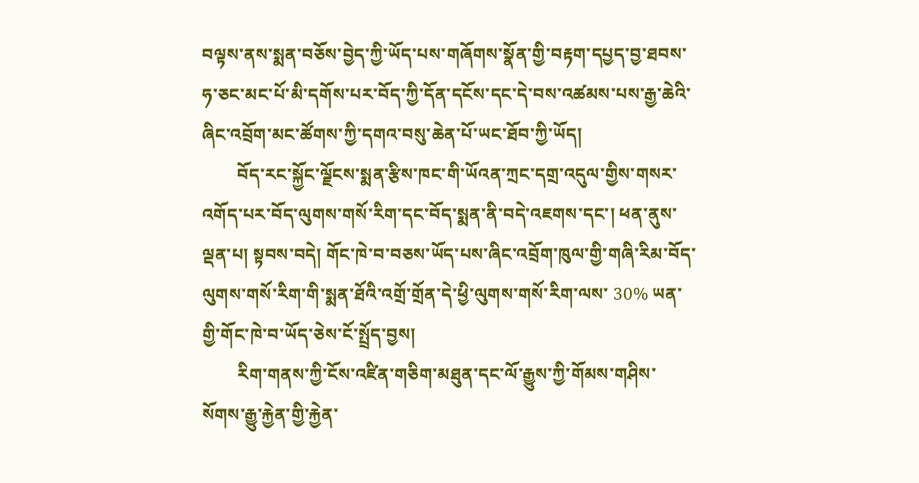བལྟས་ནས་སྨན་བཅོས་བྱེད་ཀྱི་ཡོད་པས་གཞོགས་སྣོན་གྱི་བརྟག་དཔྱད་བྱ་ཐབས་ཧ་ཅང་མང་པོ་མི་དགོས་པར་བོད་ཀྱི་དོན་དངོས་དང་དེ་བས་འཚམས་པས་རྒྱ་ཆེའི་ཞིང་འབྲོག་མང་ཚོགས་ཀྱི་དགའ་བསུ་ཆེན་པོ་ཡང་ཐོབ་ཀྱི་ཡོད།
        བོད་རང་སྐྱོང་ལྗོངས་སྨན་རྩིས་ཁང་གི་ཡོའན་ཀྲང་དགྲ་འདུལ་གྱིས་གསར་འགོད་པར་བོད་ལུགས་གསོ་རིག་དང་བོད་སྨན་ནི་བདེ་འཇགས་དང་། ཕན་ནུས་ལྡན་པ། སྟབས་བདེ། གོང་ཁེ་བ་བཅས་ཡོད་པས་ཞིང་འབྲོག་ཁུལ་གྱི་གཞི་རིམ་བོད་ལུགས་གསོ་རིག་གི་སྨན་ཐོའི་འགྲོ་གྲོན་དེ་ཕྱི་ལུགས་གསོ་རིག་ལས་ 30% ཡན་གྱི་གོང་ཁེ་བ་ཡོད་ཅེས་ངོ་སྤྲོད་བྱས།
        རིག་གནས་ཀྱི་ངོས་འཛིན་གཅིག་མཐུན་དང་ལོ་རྒྱུས་ཀྱི་གོམས་གཤིས་སོགས་རྒྱུ་རྐྱེན་གྱི་རྐྱེན་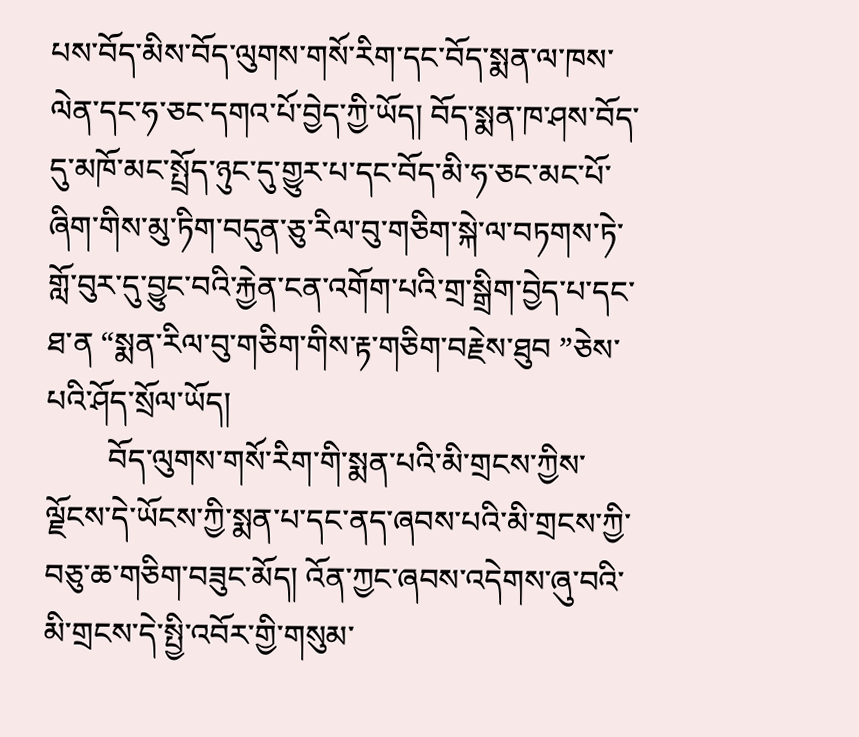པས་བོད་མིས་བོད་ལུགས་གསོ་རིག་དང་བོད་སྨན་ལ་ཁས་ལེན་དང་ཧ་ཅང་དགའ་པོ་བྱེད་ཀྱི་ཡོད། བོད་སྨན་ཁ་ཤས་བོད་དུ་མཁོ་མང་སྤྲོད་ཉུང་དུ་གྱུར་པ་དང་བོད་མི་ཧ་ཅང་མང་པོ་ཞིག་གིས་མུ་ཏིག་བདུན་ཅུ་རིལ་བུ་གཅིག་སྐེ་ལ་བཏགས་ཏེ་གློ་བུར་དུ་བྱུང་བའི་རྐྱེན་ངན་འགོག་པའི་གྲ་སྒྲིག་བྱེད་པ་དང་ཐ་ན “སྨན་རིལ་བུ་གཅིག་གིས་རྟ་གཅིག་བརྗེས་ཐུབ ”ཅེས་པའི་ཤོད་སྲོལ་ཡོད།
        བོད་ལུགས་གསོ་རིག་གི་སྨན་པའི་མི་གྲངས་ཀྱིས་ལྗོངས་དེ་ཡོངས་ཀྱི་སྨན་པ་དང་ནད་ཞབས་པའི་མི་གྲངས་ཀྱི་བཅུ་ཆ་གཅིག་བཟུང་མོད། འོན་ཀྱང་ཞབས་འདེགས་ཞུ་བའི་མི་གྲངས་དེ་སྤྱི་འབོར་གྱི་གསུམ་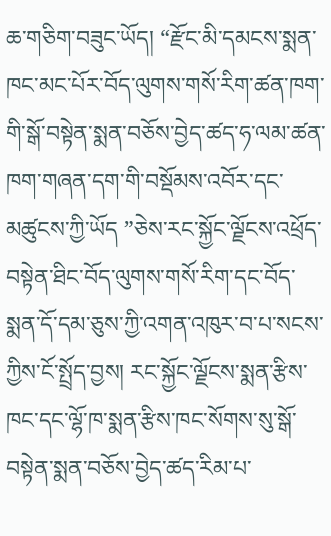ཆ་གཅིག་བཟུང་ཡོད། “རྫོང་མི་དམངས་སྨན་ཁང་མང་པོར་བོད་ལུགས་གསོ་རིག་ཚན་ཁག་གི་སྒོ་བསྟེན་སྨན་བཅོས་བྱེད་ཚད་ཧ་ལམ་ཚན་ཁག་གཞན་དག་གི་བསྡོམས་འབོར་དང་མཚུངས་ཀྱི་ཡོད ”ཅེས་རང་སྐྱོང་ལྗོངས་འཕྲོད་བསྟེན་ཐིང་བོད་ལུགས་གསོ་རིག་དང་བོད་སྨན་དོ་དམ་ཅུས་ཀྱི་འགན་འཁུར་བ་པ་སངས་ཀྱིས་ངོ་སྤྲོད་བྱས། རང་སྐྱོང་ལྗོངས་སྨན་རྩིས་ཁང་དང་ལྷོ་ཁ་སྨན་རྩིས་ཁང་སོགས་སུ་སྒོ་བསྟེན་སྨན་བཅོས་བྱེད་ཚད་རིམ་པ་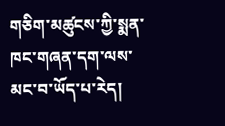གཅིག་མཚུངས་ཀྱི་སྨན་ཁང་གཞན་དག་ལས་མང་བ་ཡོད་པ་རེད།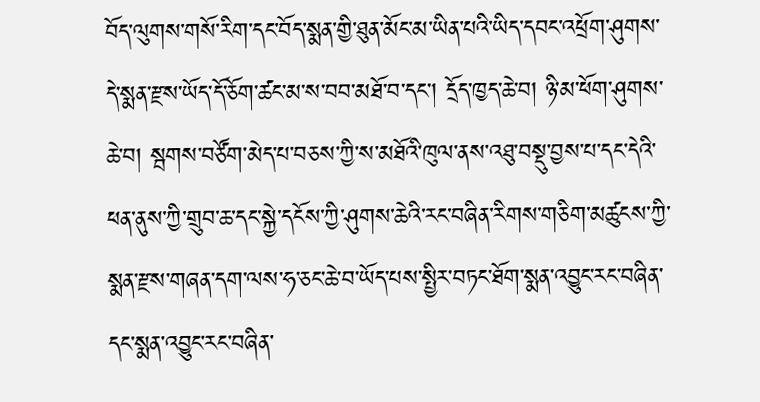བོད་ལུགས་གསོ་རིག་དང་བོད་སྨན་གྱི་ཐུན་མོང་མ་ཡིན་པའི་ཡིད་དབང་འཕྲོག་ཤུགས་དེ་སྨན་རྫས་ཡོད་དོ་ཅོག་ཚང་མ་ས་བབ་མཐོ་བ་དང་། དྲོད་ཁྱད་ཆེ་བ། ཉི་མ་ཕོག་ཤུགས་ཆེ་བ། སྦགས་བཙོག་མེད་པ་བཅས་ཀྱི་ས་མཐོའི་ཁུལ་ནས་འཐུ་བསྡུ་བྱས་པ་དང་དེའི་ཕན་ནུས་ཀྱི་གྲུབ་ཆ་དང་སྐྱེ་དངོས་ཀྱི་ཤུགས་ཆེའི་རང་བཞིན་རིགས་གཅིག་མཚུངས་ཀྱི་སྨན་རྫས་གཞན་དག་ལས་ཧ་ཅང་ཆེ་བ་ཡོད་པས་སྤྱིར་བཏང་ཐོག་སྨན་འབྱུང་རང་བཞིན་དང་སྨན་འབྱུང་རང་བཞིན་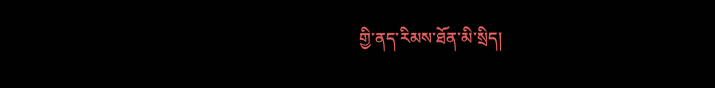གྱི་ནད་རིམས་ཐོན་མི་སྲིད།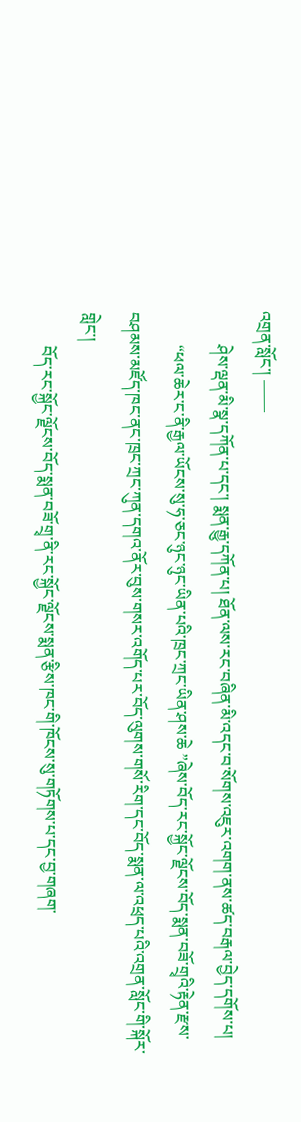འགྲན་སློང་། ——
        ཤེས་ལྡན་མི་སྣ་དཀོན་པ་དང་། སྨན་རྒྱུ་དཀོན་པ། ཐོན་ལས་རང་བཞིན་མི་འདང་བ་སོགས་འཇུར་འགག་ནས་ཚད་བརྒལ་བྱེད་དགོས་པ།
        “ཕལ་ཆེར་ང་ནི་རྒྱལ་ཡོངས་སུ་ཧ་ཅང་ཉུང་ཉུང་ཡིན་པའི་ཁྲང་ཀྲང་ཡིན་ཤས་ཆེ ”ཞེས་བོད་རང་སྐྱོང་ལྗོངས་བོད་སྨན་བཟོ་གྲྭའི་རྟེན་རྫས་བཤམས་མཛོད་ཁང་ནང་ཁྲང་ཀྲང་ཀུན་དགའ་ནོར་བུས་གསར་འགོད་པར་བོད་ལུགས་གསོ་རིག་དང་བོད་སྨན་ལ་འཕྲད་པའི་འགྲན་སློང་གི་སྐོར་གླེང་།
        བོད་རང་སྐྱོང་ལྗོངས་བོད་སྨན་བཟོ་གྲྭ་ནི་རང་སྐྱོང་ལྗོངས་སྨན་རྩིས་ཁང་གི་ཁོངས་སུ་གཏོགས་པ་དང་བྱ་གཞག་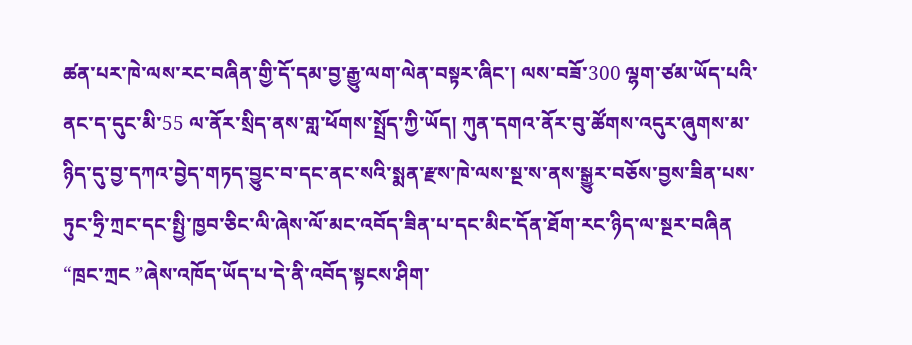ཚན་པར་ཁེ་ལས་རང་བཞིན་གྱི་དོ་དམ་བྱ་རྒྱུ་ལག་ལེན་བསྟར་ཞིང་། ལས་བཟོ་300 ལྷག་ཙམ་ཡོད་པའི་ནང་ད་དུང་མི་55 ལ་ནོར་སྲིད་ནས་གླ་ཕོགས་སྤྲོད་ཀྱི་ཡོད། ཀུན་དགའ་ནོར་བུ་ཚོགས་འདུར་ཞུགས་མ་ཉིད་དུ་བྱ་དཀའ་བྱེད་གཏད་བྱུང་བ་དང་ནང་སའི་སྨན་རྫས་ཁེ་ལས་སྔ་ས་ནས་སྒྱུར་བཅོས་བྱས་ཟིན་པས་ཏུང་ཧྲི་ཀྲང་དང་སྤྱི་ཁྱབ་ཅིང་ལི་ཞེས་ལོ་མང་འབོད་ཟིན་པ་དང་མིང་དོན་ཐོག་རང་ཉིད་ལ་སྔར་བཞིན “ཁྲང་ཀྲང ”ཞེས་འཁོད་ཡོད་པ་དེ་ནི་འབོད་སྟངས་ཤིག་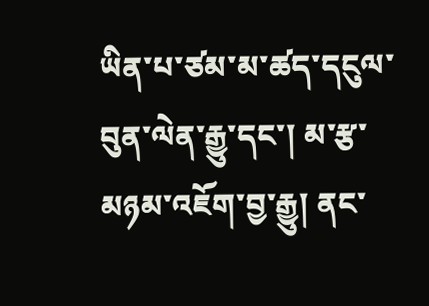ཡིན་པ་ཙམ་མ་ཚད་དངུལ་བུན་ལེན་རྒྱུ་དང་། མ་རྩ་མཉམ་འཇོག་བྱ་རྒྱུ། ནང་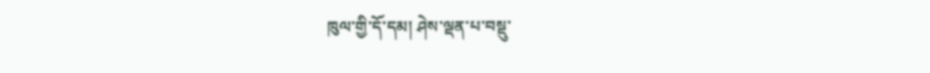ཁུལ་གྱི་དོ་དམ། ཤེས་ལྡན་པ་བསྡུ་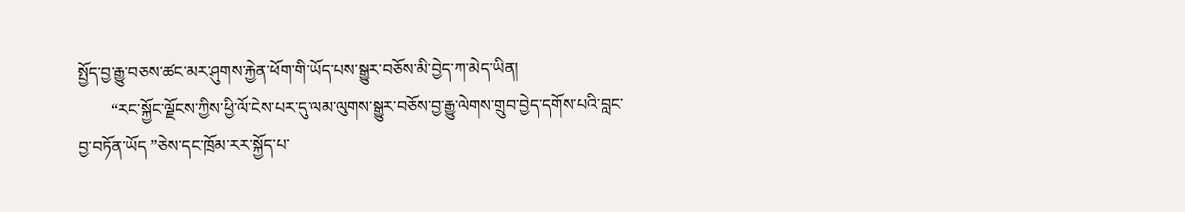སྤྱོད་བྱ་རྒྱུ་བཅས་ཚང་མར་ཤུགས་རྐྱེན་ཕོག་གི་ཡོད་པས་སྒྱུར་བཅོས་མི་བྱེད་ཀ་མེད་ཡིན།
        “རང་སྐྱོང་ལྗོངས་ཀྱིས་ཕྱི་ལོ་ངེས་པར་དུ་ལམ་ལུགས་སྒྱུར་བཅོས་བྱ་རྒྱུ་ལེགས་གྲུབ་བྱེད་དགོས་པའི་བླང་བྱ་བཏོན་ཡོད ”ཅེས་དང་ཁྲོམ་རར་སྐྱོད་པ་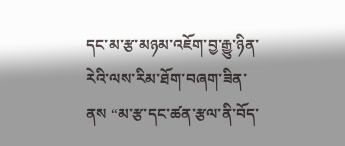དང་མ་རྩ་མཉམ་འཇོག་བྱ་རྒྱུ་ཉིན་རེའི་ལས་རིམ་ཐོག་བཞག་ཟིན་ནས “མ་རྩ་དང་ཚན་རྩལ་ནི་བོད་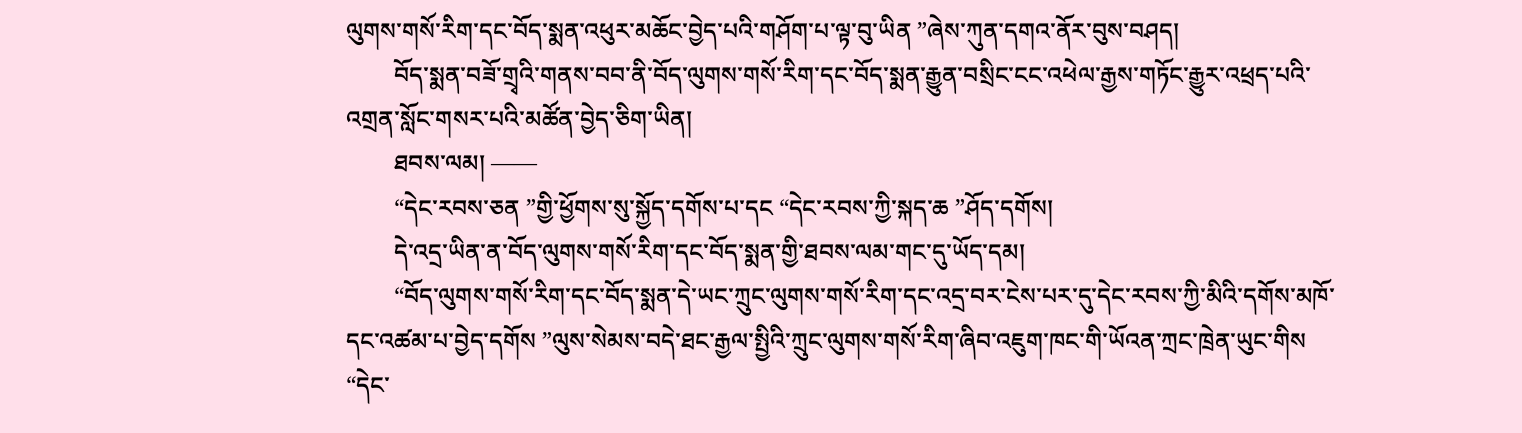ལུགས་གསོ་རིག་དང་བོད་སྨན་འཕུར་མཆོང་བྱེད་པའི་གཤོག་པ་ལྟ་བུ་ཡིན ”ཞེས་ཀུན་དགའ་ནོར་བུས་བཤད།
        བོད་སྨན་བཟོ་གྲྭའི་གནས་བབ་ནི་བོད་ལུགས་གསོ་རིག་དང་བོད་སྨན་རྒྱུན་བསྲིང་ངང་འཕེལ་རྒྱས་གཏོང་རྒྱུར་འཕྲད་པའི་འགྲན་སློང་གསར་པའི་མཚོན་བྱེད་ཅིག་ཡིན།
        ཐབས་ལམ། ——
        “དེང་རབས་ཅན ”གྱི་ཕྱོགས་སུ་སྐྱོད་དགོས་པ་དང “དེང་རབས་ཀྱི་སྐད་ཆ ”ཤོད་དགོས།
        དེ་འདྲ་ཡིན་ན་བོད་ལུགས་གསོ་རིག་དང་བོད་སྨན་གྱི་ཐབས་ལམ་གང་དུ་ཡོད་དམ།
        “བོད་ལུགས་གསོ་རིག་དང་བོད་སྨན་དེ་ཡང་ཀྲུང་ལུགས་གསོ་རིག་དང་འདྲ་བར་ངེས་པར་དུ་དེང་རབས་ཀྱི་མིའི་དགོས་མཁོ་དང་འཚམ་པ་བྱེད་དགོས ”ལུས་སེམས་བདེ་ཐང་རྒྱལ་སྤྱིའི་ཀྲུང་ལུགས་གསོ་རིག་ཞིབ་འཇུག་ཁང་གི་ཡོའན་ཀྲང་ཁྲེན་ཡུང་གིས “དེང་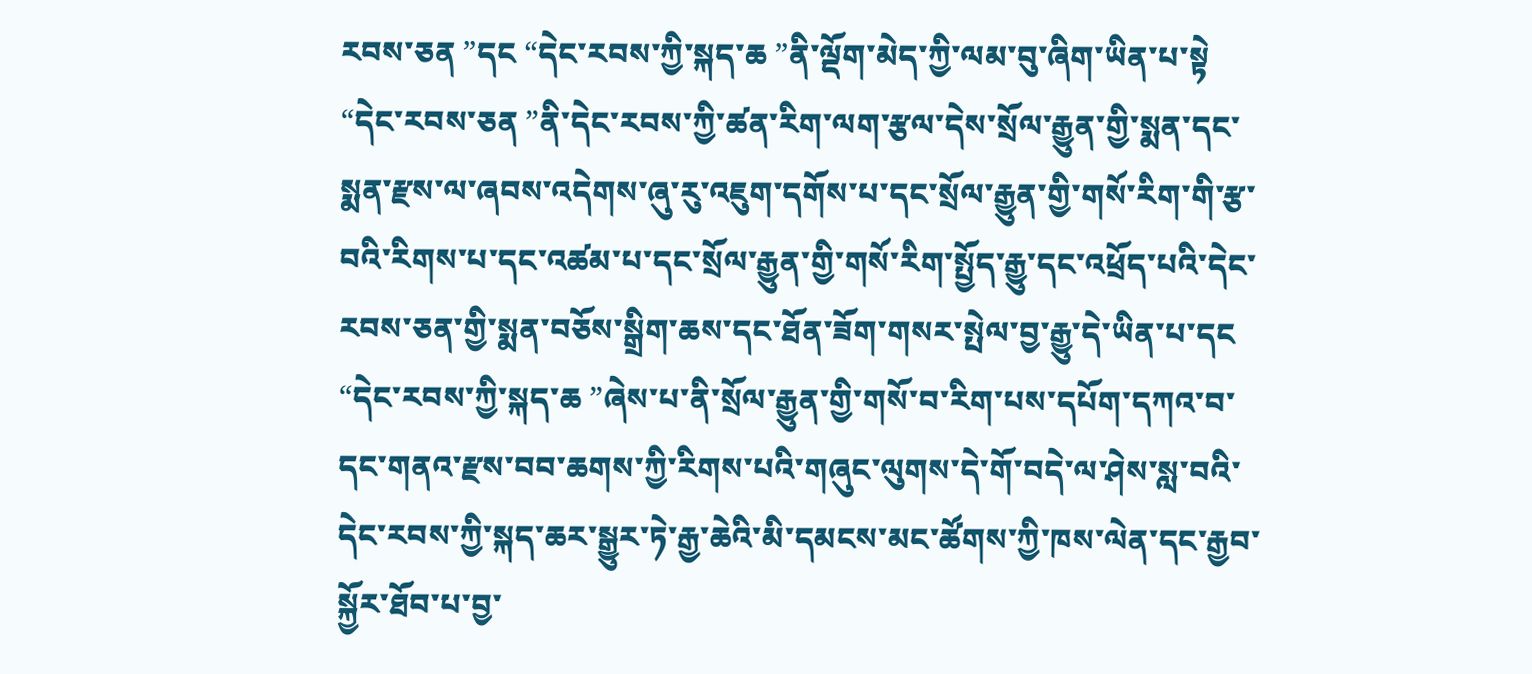རབས་ཅན ”དང “དེང་རབས་ཀྱི་སྐད་ཆ ”ནི་ལྡོག་མེད་ཀྱི་ལམ་བུ་ཞིག་ཡིན་པ་སྟེ “དེང་རབས་ཅན ”ནི་དེང་རབས་ཀྱི་ཚན་རིག་ལག་རྩལ་དེས་སྲོལ་རྒྱུན་གྱི་སྨན་དང་སྨན་རྫས་ལ་ཞབས་འདེགས་ཞུ་རུ་འཇུག་དགོས་པ་དང་སྲོལ་རྒྱུན་གྱི་གསོ་རིག་གི་རྩ་བའི་རིགས་པ་དང་འཚམ་པ་དང་སྲོལ་རྒྱུན་གྱི་གསོ་རིག་སྤྱོད་རྒྱུ་དང་འཕྲོད་པའི་དེང་རབས་ཅན་གྱི་སྨན་བཅོས་སྒྲིག་ཆས་དང་ཐོན་ཟོག་གསར་སྤེལ་བྱ་རྒྱུ་དེ་ཡིན་པ་དང “དེང་རབས་ཀྱི་སྐད་ཆ ”ཞེས་པ་ནི་སྲོལ་རྒྱུན་གྱི་གསོ་བ་རིག་པས་དཔོག་དཀའ་བ་དང་གནའ་རྫས་བབ་ཆགས་ཀྱི་རིགས་པའི་གཞུང་ལུགས་དེ་གོ་བདེ་ལ་ཤེས་སླ་བའི་དེང་རབས་ཀྱི་སྐད་ཆར་སྒྱུར་ཏེ་རྒྱ་ཆེའི་མི་དམངས་མང་ཚོགས་ཀྱི་ཁས་ལེན་དང་རྒྱབ་སྐྱོར་ཐོབ་པ་བྱ་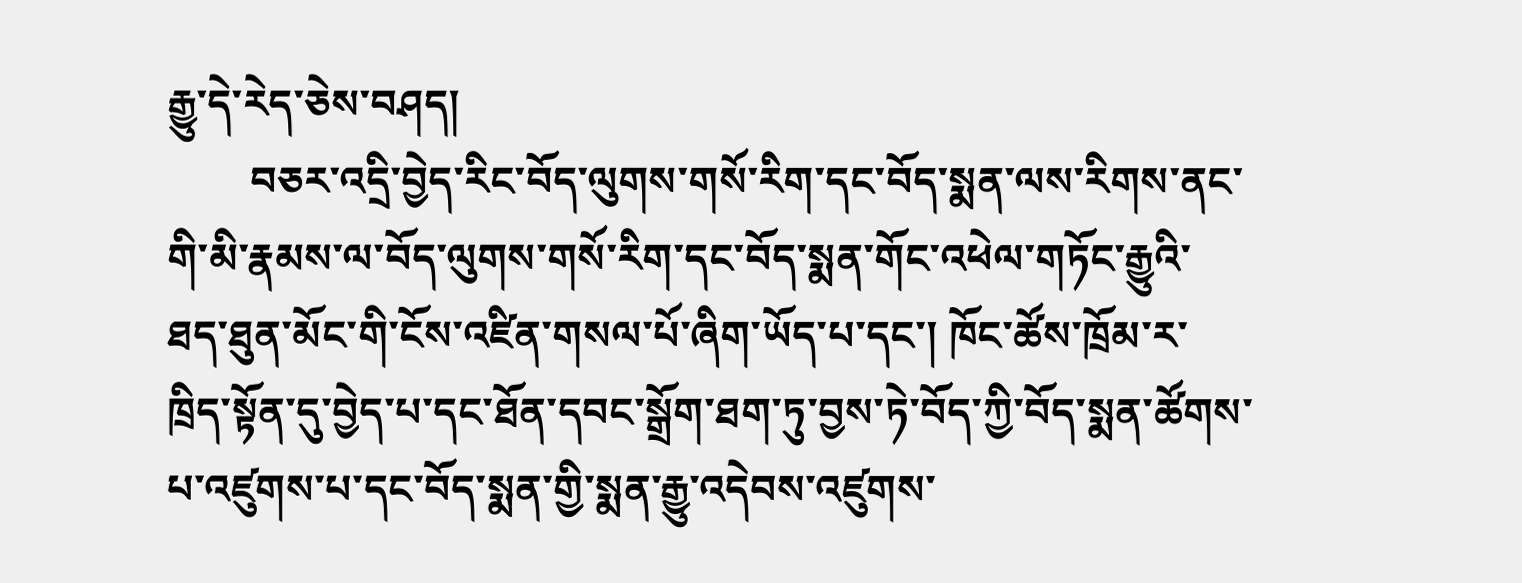རྒྱུ་དེ་རེད་ཅེས་བཤད།
        བཅར་འདྲི་བྱེད་རིང་བོད་ལུགས་གསོ་རིག་དང་བོད་སྨན་ལས་རིགས་ནང་གི་མི་རྣམས་ལ་བོད་ལུགས་གསོ་རིག་དང་བོད་སྨན་གོང་འཕེལ་གཏོང་རྒྱུའི་ཐད་ཐུན་མོང་གི་ངོས་འཛིན་གསལ་པོ་ཞིག་ཡོད་པ་དང་། ཁོང་ཚོས་ཁྲོམ་ར་ཁྲིད་སྟོན་དུ་བྱེད་པ་དང་ཐོན་དབང་སྒྲོག་ཐག་ཏུ་བྱས་ཏེ་བོད་ཀྱི་བོད་སྨན་ཚོགས་པ་འཛུགས་པ་དང་བོད་སྨན་གྱི་སྨན་རྒྱུ་འདེབས་འཛུགས་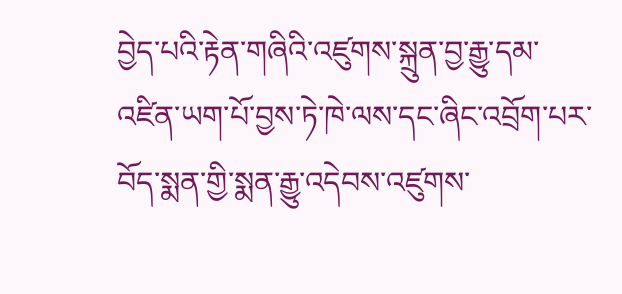བྱེད་པའི་རྟེན་གཞིའི་འཛུགས་སྐྲུན་བྱ་རྒྱུ་དམ་འཛིན་ཡག་པོ་བྱས་ཏེ་ཁེ་ལས་དང་ཞིང་འབྲོག་པར་བོད་སྨན་གྱི་སྨན་རྒྱུ་འདེབས་འཛུགས་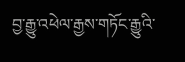བྱ་རྒྱུ་འཕེལ་རྒྱས་གཏོང་རྒྱུའི་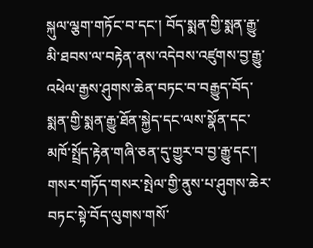སྐུལ་ལྕག་གཏོང་བ་དང་། བོད་སྨན་གྱི་སྨན་རྒྱུ་མི་ཐབས་ལ་བརྟེན་ནས་འདེབས་འཛུགས་བྱ་རྒྱུ་འཕེལ་རྒྱས་ཤུགས་ཆེན་བཏང་བ་བརྒྱུད་བོད་སྨན་གྱི་སྨན་རྒྱུ་ཐོན་སྐྱེད་དང་ལས་སྣོན་དང་མཁོ་སྤྲོད་རྟེན་གཞི་ཅན་དུ་གྱུར་བ་བྱ་རྒྱུ་དང་། གསར་གཏོད་གསར་སྤེལ་གྱི་ནུས་པ་ཤུགས་ཆེར་བཏང་སྟེ་བོད་ལུགས་གསོ་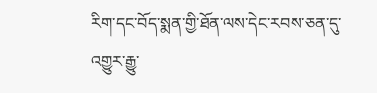རིག་དང་བོད་སྨན་གྱི་ཐོན་ལས་དེང་རབས་ཅན་དུ་འགྱུར་རྒྱུ་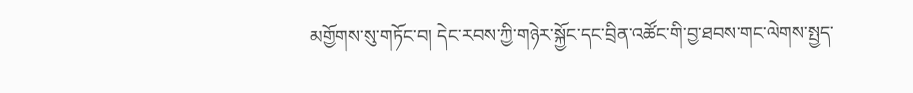མགྱོགས་སུ་གཏོང་བ། དེང་རབས་ཀྱི་གཉེར་སྐྱོང་དང་བྲིན་འཚོང་གི་བྱ་ཐབས་གང་ལེགས་སྤྱད་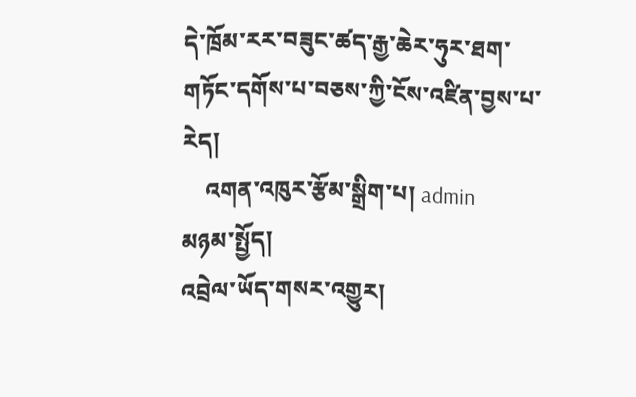དེ་ཁྲོམ་རར་བཟུང་ཚད་རྒྱ་ཆེར་ཧུར་ཐག་གཏོང་དགོས་པ་བཅས་ཀྱི་ངོས་འཛིན་བྱས་པ་རེད།
    འགན་འཁུར་རྩོམ་སྒྲིག་པ། admin
མཉམ་སྤྱོད།
འབྲེལ་ཡོད་གསར་འགྱུར།